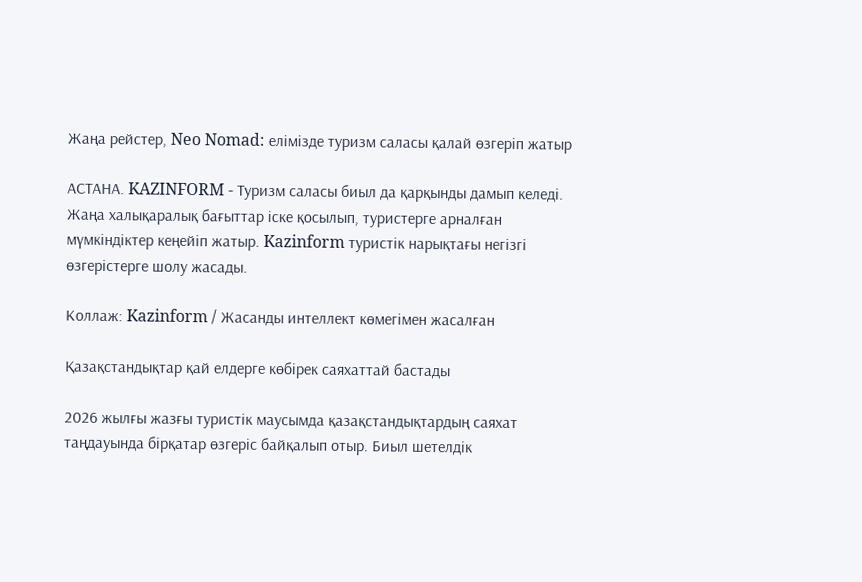Жаңа рейстер, Neo Nomad: елімізде туризм саласы қалай өзгеріп жатыр

АСТАНА. KAZINFORM - Туризм саласы биыл да қарқынды дамып келеді. Жаңа халықаралық бағыттар іске қосылып, туристерге арналған мүмкіндіктер кеңейіп жатыр. Kazinform туристік нарықтағы негізгі өзгерістерге шолу жасады.

Коллаж: Kazinform / Жасанды интеллект көмегімен жасалған

Қазақстандықтар қай елдерге көбірек саяхаттай бастады

2026 жылғы жазғы туристік маусымда қазақстандықтардың саяхат таңдауында бірқатар өзгеріс байқалып отыр. Биыл шетелдік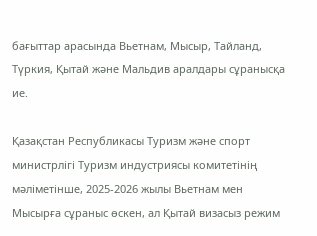бағыттар арасында Вьетнам, Мысыр, Тайланд, Түркия, Қытай және Мальдив аралдары сұранысқа ие.

Қазақстан Республикасы Туризм және спорт министрлігі Туризм индустриясы комитетінің мәліметінше, 2025-2026 жылы Вьетнам мен Мысырға сұраныс өскен, ал Қытай визасыз режим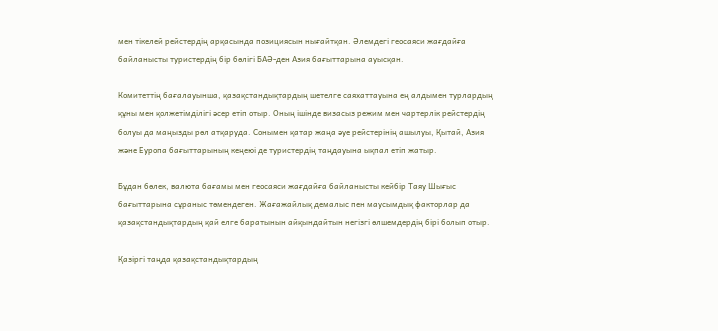мен тікелей рейстердің арқасында позициясын нығайтқан. Әлемдегі геосаяси жағдайға байланысты туристердің бір бөлігі БАӘ-ден Азия бағыттарына ауысқан.

Комитеттің бағалауынша, қазақстандықтардың шетелге саяхаттауына ең алдымен турлардың құны мен қолжетімділігі әсер етіп отыр. Оның ішінде визасыз режим мен чартерлік рейстердің болуы да маңызды рөл атқаруда. Сонымен қатар жаңа әуе рейстерінің ашылуы, Қытай, Азия және Еуропа бағыттарының кеңеюі де туристердің таңдауына ықпал етіп жатыр.

Бұдан бөлек, валюта бағамы мен геосаяси жағдайға байланысты кейбір Таяу Шығыс бағыттарына сұраныс төмендеген. Жағажайлық демалыс пен маусымдық факторлар да қазақстандықтардың қай елге баратынын айқындайтын негізгі өлшемдердің бірі болып отыр.

Қазіргі таңда қазақстандықтардың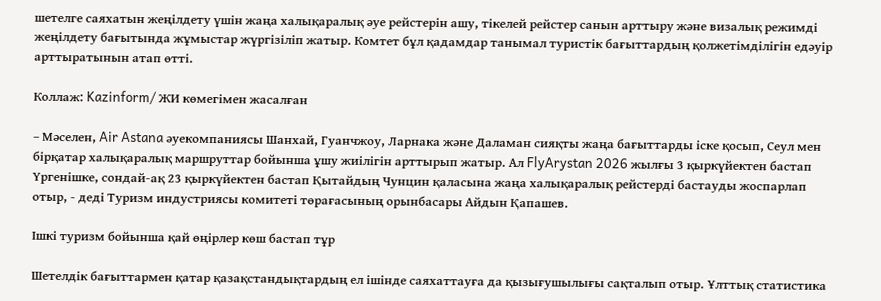шетелге саяхатын жеңілдету үшін жаңа халықаралық әуе рейстерін ашу, тікелей рейстер санын арттыру және визалық режимді жеңілдету бағытында жұмыстар жүргізіліп жатыр. Комтет бұл қадамдар танымал туристік бағыттардың қолжетімділігін едәуір арттыратынын атап өтті.

Коллаж: Kazinform/ ЖИ көмегімен жасалған

– Мәселен, Air Astana әуекомпаниясы Шанхай, Гуанчжоу, Ларнака және Даламан сияқты жаңа бағыттарды іске қосып, Сеул мен бірқатар халықаралық маршруттар бойынша ұшу жиілігін арттырып жатыр. Ал FlyArystan 2026 жылғы 3 қыркүйектен бастап Үргенішке, сондай-ақ 23 қыркүйектен бастап Қытайдың Чунцин қаласына жаңа халықаралық рейстерді бастауды жоспарлап отыр, - деді Туризм индустриясы комитеті төрағасының орынбасары Айдын Қапашев.

Ішкі туризм бойынша қай өңірлер көш бастап тұр

Шетелдік бағыттармен қатар қазақстандықтардың ел ішінде саяхаттауға да қызығушылығы сақталып отыр. Ұлттық статистика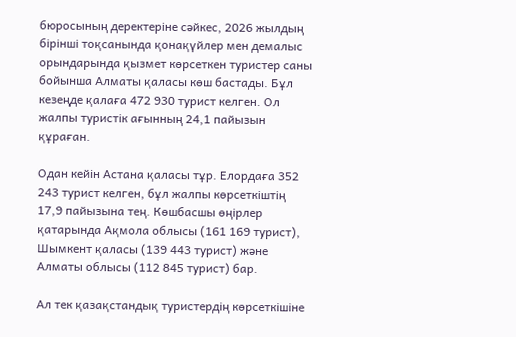бюросының деректеріне сәйкес, 2026 жылдың бірінші тоқсанында қонақүйлер мен демалыс орындарында қызмет көрсеткен туристер саны бойынша Алматы қаласы көш бастады. Бұл кезеңде қалаға 472 930 турист келген. Ол жалпы туристік ағынның 24,1 пайызын құраған.

Одан кейін Астана қаласы тұр. Елордаға 352 243 турист келген, бұл жалпы көрсеткіштің 17,9 пайызына тең. Көшбасшы өңірлер қатарында Ақмола облысы (161 169 турист), Шымкент қаласы (139 443 турист) және Алматы облысы (112 845 турист) бар.

Ал тек қазақстандық туристердің көрсеткішіне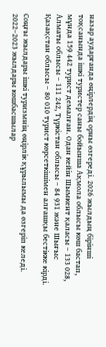назар аударғанда өңірлердің орны өзгереді. 2026 жылдың бірінші тоқсанында ішкі туристер саны бойынша Ақмола облысы көш бастап, мұнда 159 442 турист демалған. Одан кейін Шымкент қаласы – 133 028, Алматы облысы – 111 242, Түркістан облысы – 84 931 және Шығыс Қазақстан облысы – 80 010 турист көрсеткішімен алғашқы бестікке кірді.

Соңғы жылдары ішкі туризмнің өңірлік құрылымы да өзгеріп келеді. 2022–2023 жылдары көшбасшылар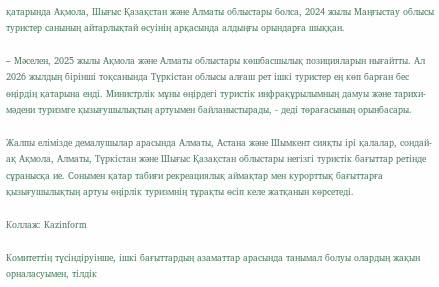қатарында Ақмола, Шығыс Қазақстан және Алматы облыстары болса, 2024 жылы Маңғыстау облысы туристер санының айтарлықтай өсуінің арқасында алдыңғы орындарға шыққан.

– Мәселен, 2025 жылы Ақмола және Алматы облыстары көшбасшылық позицияларын нығайтты. Ал 2026 жылдың бірінші тоқсанында Түркістан облысы алғаш рет ішкі туристер ең көп барған бес өңірдің қатарына енді. Министрлік мұны өңірдегі туристік инфрақұрылымның дамуы және тарихи-мәдени туризмге қызығушылықтың артуымен байланыстырады, - деді төрағасының орынбасары.

Жалпы елімізде демалушылар арасында Алматы, Астана және Шымкент сияқты ірі қалалар, сондай-ақ Ақмола, Алматы, Түркістан және Шығыс Қазақстан облыстары негізгі туристік бағыттар ретінде сұранысқа ие. Сонымен қатар табиғи рекреациялық аймақтар мен курорттық бағыттарға қызығушылықтың артуы өңірлік туризмнің тұрақты өсіп келе жатқанын көрсетеді.

Коллаж: Kazinform

Комитеттің түсіндіруінше, ішкі бағыттардың азаматтар арасында танымал болуы олардың жақын орналасуымен, тілдік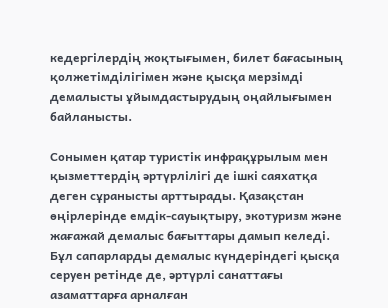кедергілердің жоқтығымен, билет бағасының қолжетімділігімен және қысқа мерзімді демалысты ұйымдастырудың оңайлығымен байланысты.

Сонымен қатар туристік инфрақұрылым мен қызметтердің әртүрлілігі де ішкі саяхатқа деген сұранысты арттырады. Қазақстан өңірлерінде емдік-сауықтыру, экотуризм және жағажай демалыс бағыттары дамып келеді. Бұл сапарларды демалыс күндеріндегі қысқа серуен ретінде де, әртүрлі санаттағы азаматтарға арналған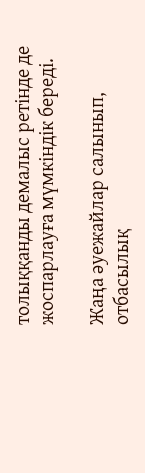толыққанды демалыс ретінде де жоспарлауға мүмкіндік береді.

Жаңа әуежайлар салынып, отбасылық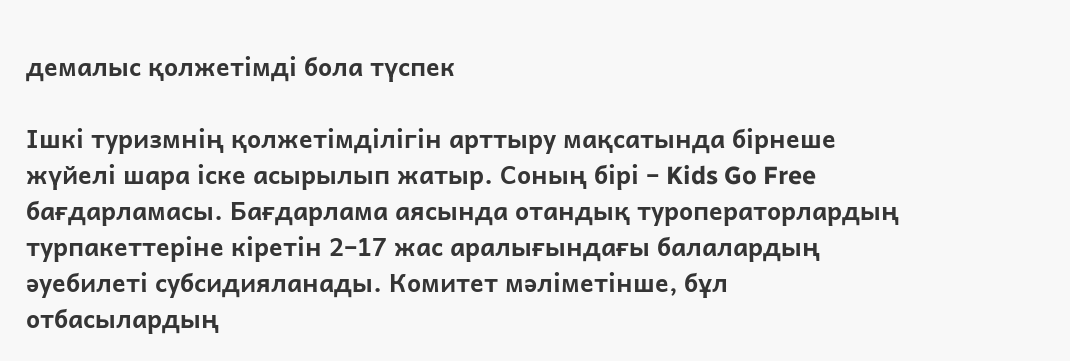демалыс қолжетімді бола түспек

Ішкі туризмнің қолжетімділігін арттыру мақсатында бірнеше жүйелі шара іске асырылып жатыр. Соның бірі – Kids Go Free бағдарламасы. Бағдарлама аясында отандық туроператорлардың турпакеттеріне кіретін 2–17 жас аралығындағы балалардың әуебилеті субсидияланады. Комитет мәліметінше, бұл отбасылардың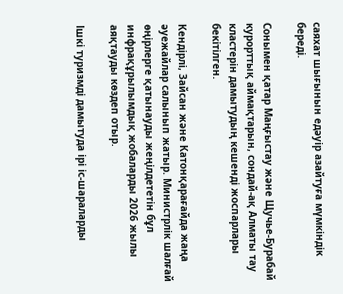саяхат шығынын едәуір азайтуға мүмкіндік береді.

Сонымен қатар Маңғыстау және Щучье-Бурабай курорттық аймақтарын, сондай-ақ Алматы тау кластерін дамытудың кешенді жоспарлары бекітілген.

Кендірлі, Зайсан және Катонқарағайда жаңа әуежайлар салынып жатыр. Министрлік шалғай өңірлерге қатынауды жеңілдететін бұл инфрақұрылымдық жобаларды 2026 жылы аяқтауды көздеп отыр.

Ішкі туризмді дамытуда ірі іс-шараларды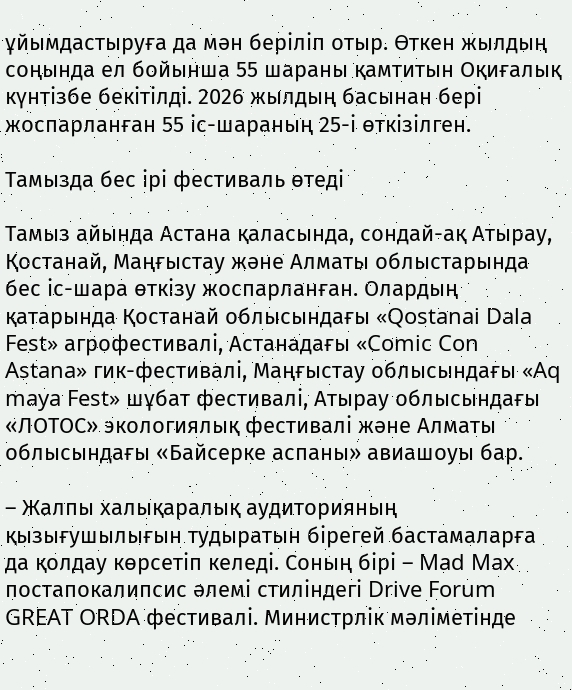ұйымдастыруға да мән беріліп отыр. Өткен жылдың соңында ел бойынша 55 шараны қамтитын Оқиғалық күнтізбе бекітілді. 2026 жылдың басынан бері жоспарланған 55 іс-шараның 25-і өткізілген.

Тамызда бес ірі фестиваль өтеді

Тамыз айында Астана қаласында, сондай-ақ Атырау, Қостанай, Маңғыстау және Алматы облыстарында бес іс-шара өткізу жоспарланған. Олардың қатарында Қостанай облысындағы «Qostanai Dala Fest» агрофестивалі, Астанадағы «Comic Con Astana» гик-фестивалі, Маңғыстау облысындағы «Aq maya Fest» шұбат фестивалі, Атырау облысындағы «ЛОТОС» экологиялық фестивалі және Алматы облысындағы «Байсерке аспаны» авиашоуы бар.

– Жалпы халықаралық аудиторияның қызығушылығын тудыратын бірегей бастамаларға да қолдау көрсетіп келеді. Соның бірі – Mad Max постапокалипсис әлемі стиліндегі Drive Forum GREAT ORDA фестивалі. Министрлік мәліметінде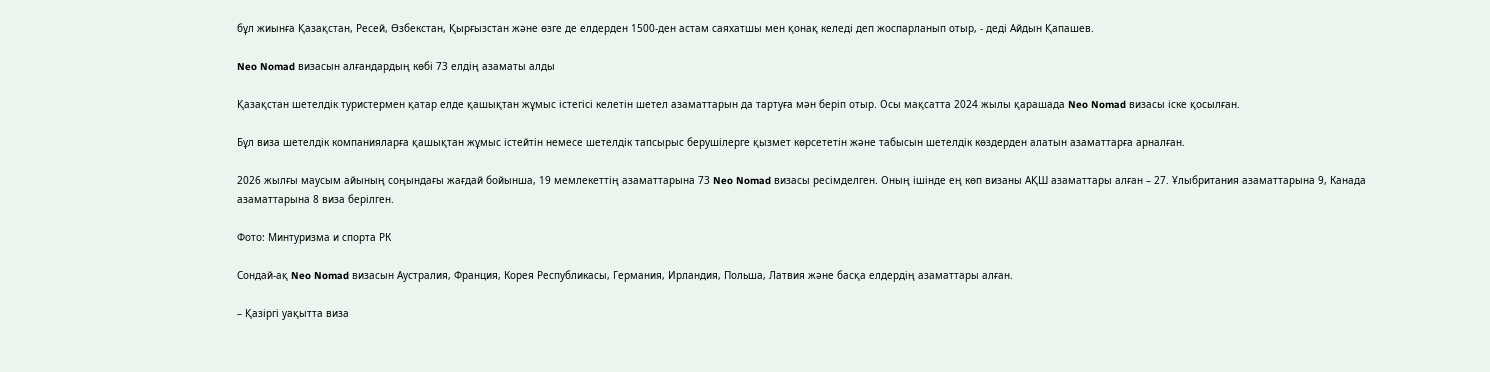бұл жиынға Қазақстан, Ресей, Өзбекстан, Қырғызстан және өзге де елдерден 1500-ден астам саяхатшы мен қонақ келеді деп жоспарланып отыр, - деді Айдын Қапашев.

Neo Nomad визасын алғандардың көбі 73 елдің азаматы алды

Қазақстан шетелдік туристермен қатар елде қашықтан жұмыс істегісі келетін шетел азаматтарын да тартуға мән беріп отыр. Осы мақсатта 2024 жылы қарашада Neo Nomad визасы іске қосылған.

Бұл виза шетелдік компанияларға қашықтан жұмыс істейтін немесе шетелдік тапсырыс берушілерге қызмет көрсететін және табысын шетелдік көздерден алатын азаматтарға арналған.

2026 жылғы маусым айының соңындағы жағдай бойынша, 19 мемлекеттің азаматтарына 73 Neo Nomad визасы ресімделген. Оның ішінде ең көп визаны АҚШ азаматтары алған – 27. Ұлыбритания азаматтарына 9, Канада азаматтарына 8 виза берілген.

Фото: Минтуризма и спорта РК

Сондай-ақ Neo Nomad визасын Аустралия, Франция, Корея Республикасы, Германия, Ирландия, Польша, Латвия және басқа елдердің азаматтары алған.

– Қазіргі уақытта виза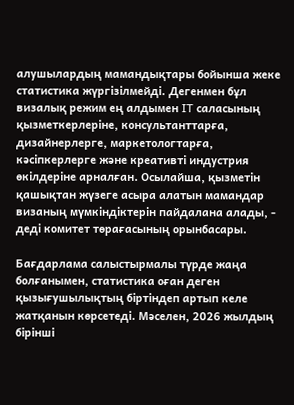алушылардың мамандықтары бойынша жеке статистика жүргізілмейді. Дегенмен бұл визалық режим ең алдымен IT саласының қызметкерлеріне, консультанттарға, дизайнерлерге, маркетологтарға, кәсіпкерлерге және креативті индустрия өкілдеріне арналған. Осылайша, қызметін қашықтан жүзеге асыра алатын мамандар визаның мүмкіндіктерін пайдалана алады, - деді комитет төрағасының орынбасары.

Бағдарлама салыстырмалы түрде жаңа болғанымен, статистика оған деген қызығушылықтың біртіндеп артып келе жатқанын көрсетеді. Мәселен, 2026 жылдың бірінші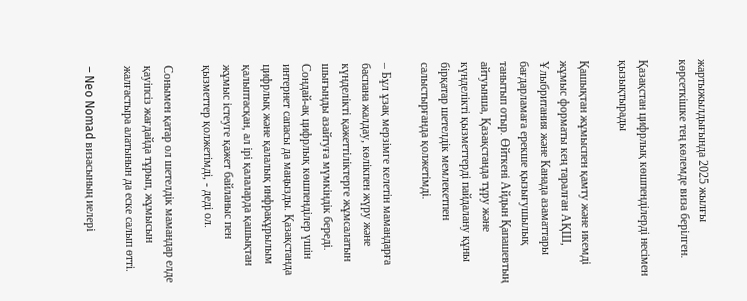жартыжылдығында 2025 жылғы көрсеткішке тең көлемде виза берілген.

Қазақстан цифрлық көшпенділерді несімен қызықтырады

Қашықтан жұмыспен қамту және икемді жұмыс форматы кең таралған АҚШ, Ұлыбритания және Канада азаматтары бағдарламаға ерекше қызығушылық танытып отыр. Өйткені Айдын Қапашевтың айтуынша, Қазақстанда тұру және күнделікті қызметтерді пайдалану құны бірқатар шетелдік мемлекетпен салыстырғанда қолжетімді.

– Бұл ұзақ мерзімге келетін мамандарға баспана жалдау, көлікпен жүру және күнделікті қажеттіліктерге жұмсалатын шығынды азайтуға мүмкіндік береді. Сондай-ақ цифрлық көшпенділер үшін интернет сапасы да маңызды. Қазақстанда цифрлық және қалалық инфрақұрылым қалыптасқан, ал ірі қалаларда қашықтан жұмыс істеуге қажет байланыс пен қызметтер қолжетімді, - деді ол.

Сонымен қатар ол шетелдік мамандар елде қауіпсіз жағдайда тұрып, жұмысын жалғастыра алатынын да еске салып өтті.

– Neo Nomad визасының иелері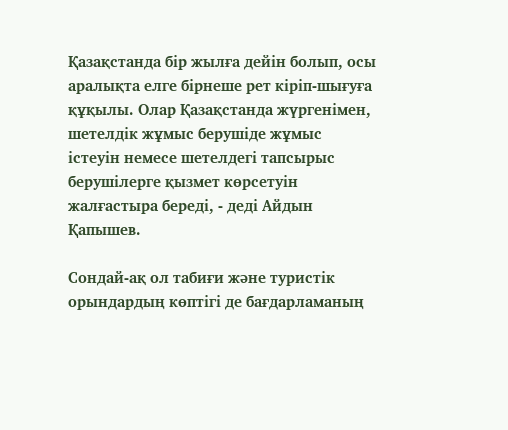Қазақстанда бір жылға дейін болып, осы аралықта елге бірнеше рет кіріп-шығуға құқылы. Олар Қазақстанда жүргенімен, шетелдік жұмыс берушіде жұмыс істеуін немесе шетелдегі тапсырыс берушілерге қызмет көрсетуін жалғастыра береді, - деді Айдын Қапышев.

Сондай-ақ ол табиғи және туристік орындардың көптігі де бағдарламаның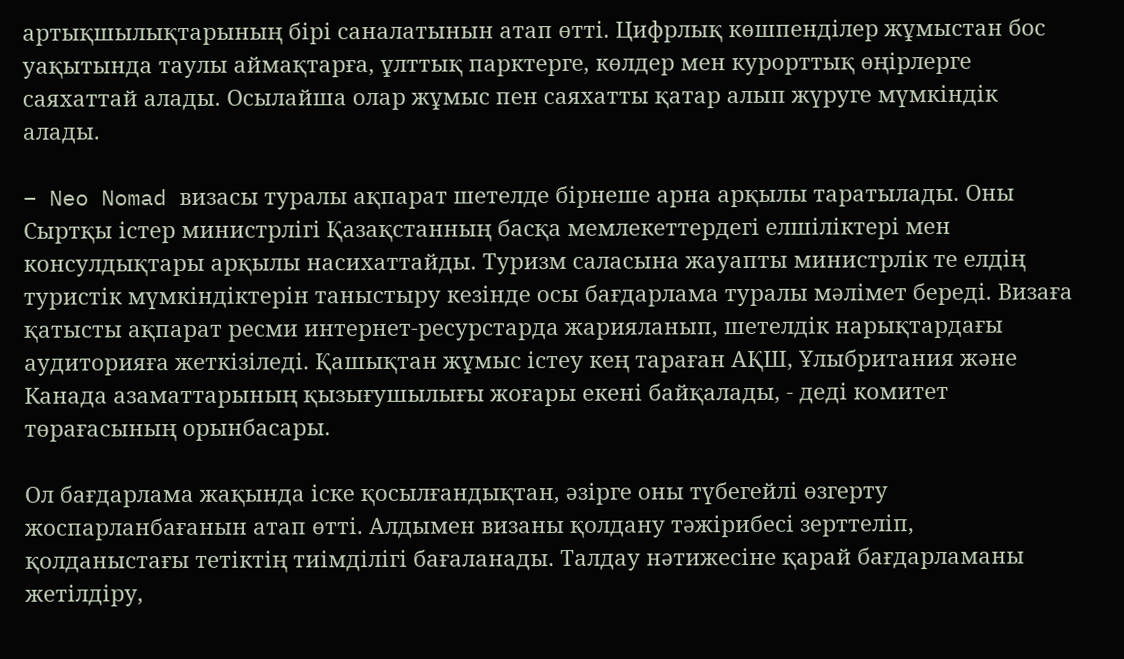артықшылықтарының бірі саналатынын атап өтті. Цифрлық көшпенділер жұмыстан бос уақытында таулы аймақтарға, ұлттық парктерге, көлдер мен курорттық өңірлерге саяхаттай алады. Осылайша олар жұмыс пен саяхатты қатар алып жүруге мүмкіндік алады.

– Neo Nomad визасы туралы ақпарат шетелде бірнеше арна арқылы таратылады. Оны Сыртқы істер министрлігі Қазақстанның басқа мемлекеттердегі елшіліктері мен консулдықтары арқылы насихаттайды. Туризм саласына жауапты министрлік те елдің туристік мүмкіндіктерін таныстыру кезінде осы бағдарлама туралы мәлімет береді. Визаға қатысты ақпарат ресми интернет-ресурстарда жарияланып, шетелдік нарықтардағы аудиторияға жеткізіледі. Қашықтан жұмыс істеу кең тараған АҚШ, Ұлыбритания және Канада азаматтарының қызығушылығы жоғары екені байқалады, - деді комитет төрағасының орынбасары.

Ол бағдарлама жақында іске қосылғандықтан, әзірге оны түбегейлі өзгерту жоспарланбағанын атап өтті. Алдымен визаны қолдану тәжірибесі зерттеліп, қолданыстағы тетіктің тиімділігі бағаланады. Талдау нәтижесіне қарай бағдарламаны жетілдіру,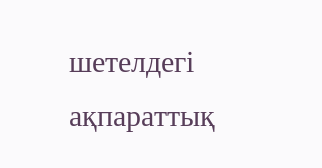шетелдегі ақпараттық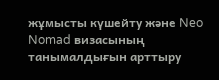жұмысты күшейту және Neo Nomad визасының танымалдығын арттыру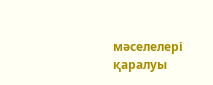мәселелері қаралуы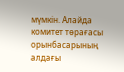мүмкін. Алайда комитет төрағасы орынбасарының алдағы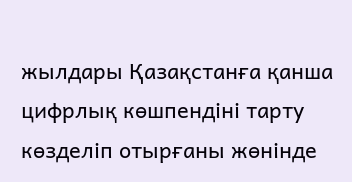жылдары Қазақстанға қанша цифрлық көшпендіні тарту көзделіп отырғаны жөнінде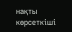нақты көрсеткіші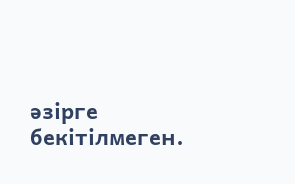әзірге бекітілмеген.